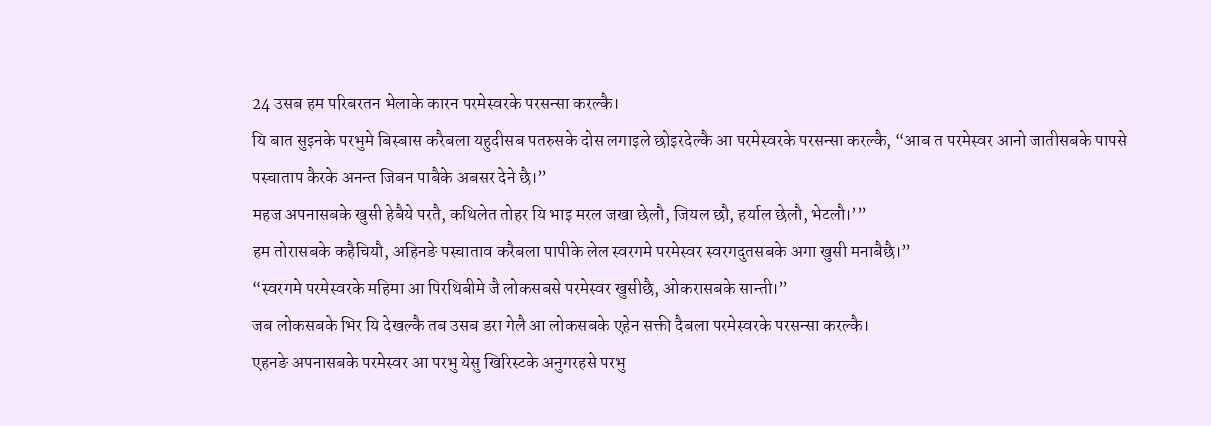24 उसब हम परिबरतन भेलाके कारन परमेस्वरके परसन्सा करल्कै।
यि बात सुइनके परभुमे बिस्बास करैबला यहुदीसब पतरुसके दोस लगाइले छोइरदेल्कै आ परमेस्वरके परसन्सा करल्कै, “आब त परमेस्वर आनो जातीसबके पापसे पस्चाताप कैरके अनन्त जिबन पाबैके अबसर देने छै।”
महज अपनासबके खुसी हेबैये परतै, कथिलेत तोहर यि भाइ मरल जखा छेलौ, जियल छौ, हर्याल छेलौ, भेटलौ।’”
हम तोरासबके कहैचियौ, अहिनङे पस्चाताव करैबला पापीके लेल स्वरगमे परमेस्वर स्वरगदुतसबके अगा खुसी मनाबैछै।”
“स्वरगमे परमेस्वरके महिमा आ पिरथिबीमे जै लोकसबसे परमेस्वर खुसीछै, ओकरासबके सान्ती।”
जब लोकसबके भिर यि देखल्कै तब उसब डरा गेलै आ लोकसबके एहेन सक्ती दैबला परमेस्वरके परसन्सा करल्कै।
एहनङे अपनासबके परमेस्वर आ परभु येसु खिरिस्टके अनुगरहसे परभु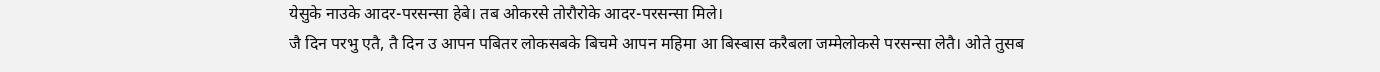येसुके नाउके आदर-परसन्सा हेबे। तब ओकरसे तोरौरोके आदर-परसन्सा मिले।
जै दिन परभु एतै, तै दिन उ आपन पबितर लोकसबके बिचमे आपन महिमा आ बिस्बास करैबला जम्मेलोकसे परसन्सा लेतै। ओते तुसब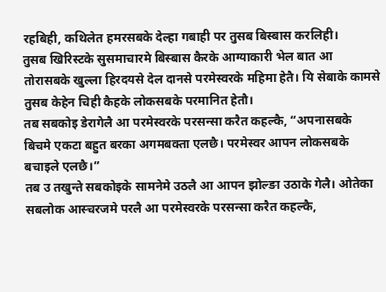रहबिही, कथिलेत हमरसबके देल्हा गबाही पर तुसब बिस्बास करलिही।
तुसब खिरिस्टके सुसमाचारमे बिस्बास कैरके आग्याकारी भेल बात आ तोरासबके खुल्ला हिरदयसे देल दानसे परमेस्वरके महिमा हेतै। यि सेबाके कामसे तुसब केहेन चिही कैहके लोकसबके परमानित हेतौ।
तब सबकोइ डेरागेलै आ परमेस्वरके परसन्सा करैत कहल्कै, “अपनासबके बिचमे एकटा बहुत बरका अगमबक्ता एलछै। परमेस्वर आपन लोकसबके बचाइले एलछै।”
तब उ तखुन्ते सबकोइके सामनेमे उठलै आ आपन झोल्ङा उठाके गेलै। ओतेका सबलोक आस्चरजमे परलै आ परमेस्वरके परसन्सा करैत कहल्कै,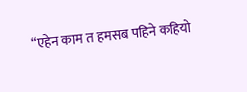“एहेन काम त हमसब पहिने कहियो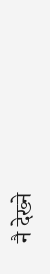नै देख्ने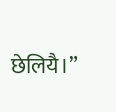छेलियै।”